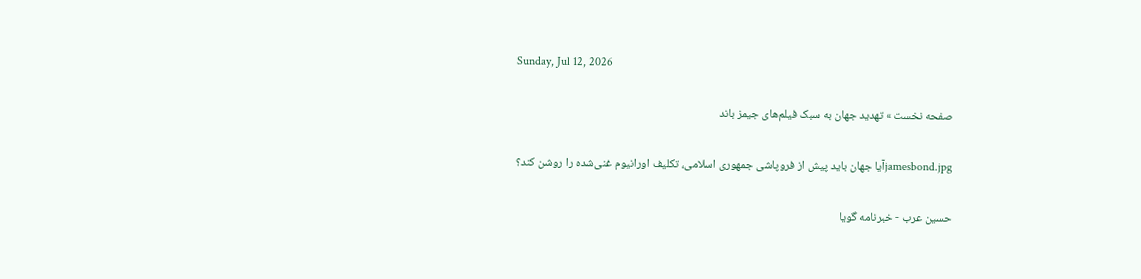Sunday, Jul 12, 2026

صفحه نخست » تهدید جهان به سبک فیلم‌های جیمز باند

jamesbond.jpgآیا جهان باید پیش از فروپاشی جمهوری اسلامی، تکلیف اورانیوم غنی‌شده را روشن کند؟

حسین عرب - خبرنامه گویا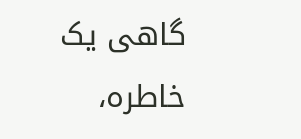گاهی یک خاطره،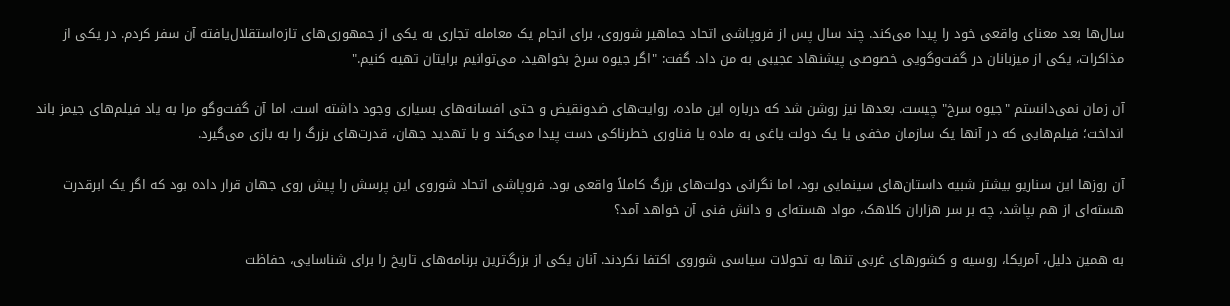سال‌ها بعد معنای واقعی خود را پیدا می‌کند. چند سال پس از فروپاشی اتحاد جماهیر شوروی، برای انجام یک معامله تجاری به یکی از جمهوری‌های تازه‌استقلال‌یافته آن سفر کردم. در یکی از مذاکرات، یکی از میزبانان در گفت‌وگویی خصوصی پیشنهاد عجیبی به من داد. گفت: "اگر جیوه سرخ بخواهید، می‌توانیم برایتان تهیه کنیم."

آن زمان نمی‌دانستم "جیوه سرخ" چیست. بعدها نیز روشن شد که درباره این ماده، روایت‌های ضدونقیض و حتی افسانه‌های بسیاری وجود داشته است. اما آن گفت‌وگو مرا به یاد فیلم‌های جیمز باند انداخت؛ فیلم‌هایی که در آنها یک سازمان مخفی یا یک دولت یاغی به ماده یا فناوری خطرناکی دست پیدا می‌کند و با تهدید جهان، قدرت‌های بزرگ را به بازی می‌گیرد.

آن روزها این سناریو بیشتر شبیه داستان‌های سینمایی بود، اما نگرانی دولت‌های بزرگ کاملاً واقعی بود. فروپاشی اتحاد شوروی این پرسش را پیش روی جهان قرار داده بود که اگر یک ابرقدرت هسته‌ای از هم بپاشد، چه بر سر هزاران کلاهک، مواد هسته‌ای و دانش فنی آن خواهد آمد؟

به همین دلیل، آمریکا، روسیه و کشورهای غربی تنها به تحولات سیاسی شوروی اکتفا نکردند. آنان یکی از بزرگ‌ترین برنامه‌های تاریخ را برای شناسایی، حفاظت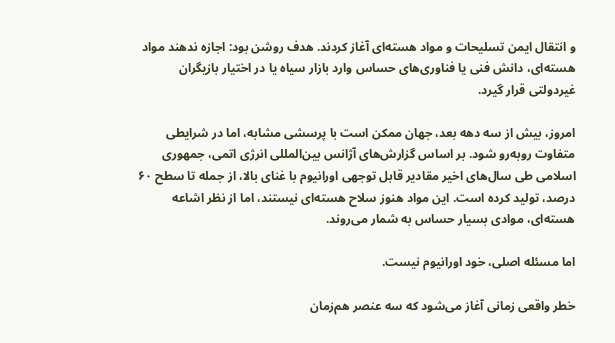و انتقال ایمن تسلیحات و مواد هسته‌ای آغاز کردند. هدف روشن بود: اجازه ندهند مواد هسته‌ای، دانش فنی یا فناوری‌های حساس وارد بازار سیاه یا در اختیار بازیگران غیردولتی قرار گیرد.

امروز، بیش از سه دهه بعد، جهان ممکن است با پرسشی مشابه، اما در شرایطی متفاوت روبه‌رو شود. بر اساس گزارش‌های آژانس بین‌المللی انرژی اتمی، جمهوری اسلامی طی سال‌های اخیر مقادیر قابل توجهی اورانیوم با غنای بالا، از جمله تا سطح ۶۰ درصد، تولید کرده است. این مواد هنوز سلاح هسته‌ای نیستند، اما از نظر اشاعه هسته‌ای، موادی بسیار حساس به شمار می‌روند.

اما مسئله اصلی، خود اورانیوم نیست.

خطر واقعی زمانی آغاز می‌شود که سه عنصر هم‌زمان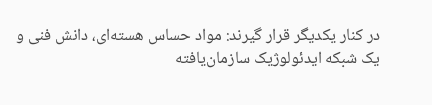در کنار یکدیگر قرار گیرند: مواد حساس هسته‌ای، دانش فنی و یک شبکه ایدئولوژیک سازمان‌یافته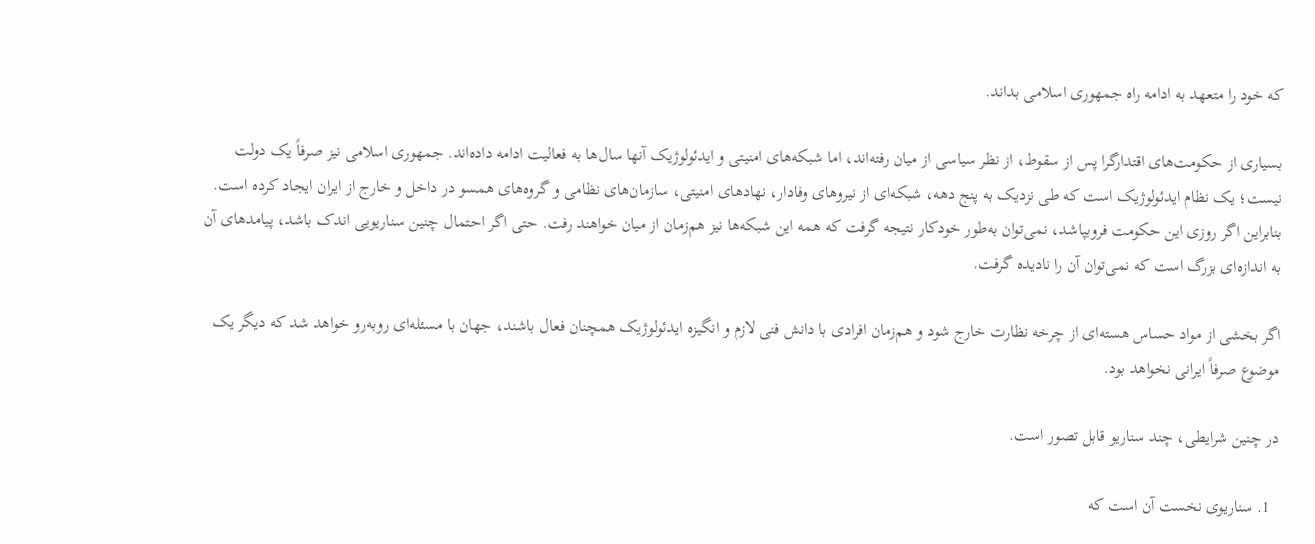که خود را متعهد به ادامه راه جمهوری اسلامی بداند.

بسیاری از حکومت‌های اقتدارگرا پس از سقوط، از نظر سیاسی از میان رفته‌اند، اما شبکه‌های امنیتی و ایدئولوژیک آنها سال‌ها به فعالیت ادامه داده‌اند. جمهوری اسلامی نیز صرفاً یک دولت نیست؛ یک نظام ایدئولوژیک است که طی نزدیک به پنج دهه، شبکه‌ای از نیروهای وفادار، نهادهای امنیتی، سازمان‌های نظامی و گروه‌های همسو در داخل و خارج از ایران ایجاد کرده است. بنابراین اگر روزی این حکومت فروبپاشد، نمی‌توان به‌طور خودکار نتیجه گرفت که همه این شبکه‌ها نیز هم‌زمان از میان خواهند رفت. حتی اگر احتمال چنین سناریویی اندک باشد، پیامدهای آن به اندازه‌ای بزرگ است که نمی‌توان آن را نادیده گرفت.

اگر بخشی از مواد حساس هسته‌ای از چرخه نظارت خارج شود و هم‌زمان افرادی با دانش فنی لازم و انگیزه ایدئولوژیک همچنان فعال باشند، جهان با مسئله‌ای روبه‌رو خواهد شد که دیگر یک موضوع صرفاً ایرانی نخواهد بود.

در چنین شرایطی، چند سناریو قابل تصور است.

  1. سناریوی نخست آن است که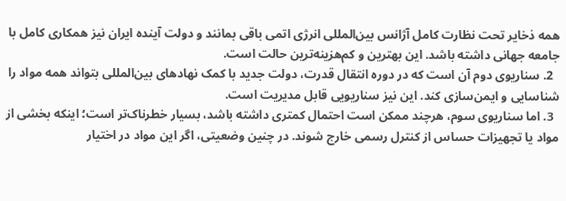همه ذخایر تحت نظارت کامل آژانس بین‌المللی انرژی اتمی باقی بمانند و دولت آینده ایران نیز همکاری کامل با جامعه جهانی داشته باشد. این بهترین و کم‌هزینه‌ترین حالت است.
  2. سناریوی دوم آن است که در دوره انتقال قدرت، دولت جدید با کمک نهادهای بین‌المللی بتواند همه مواد را شناسایی و ایمن‌سازی کند. این نیز سناریویی قابل مدیریت است.
  3. اما سناریوی سوم، هرچند ممکن است احتمال کمتری داشته باشد، بسیار خطرناک‌تر است؛ اینکه بخشی از مواد یا تجهیزات حساس از کنترل رسمی خارج شوند. در چنین وضعیتی، اگر این مواد در اختیار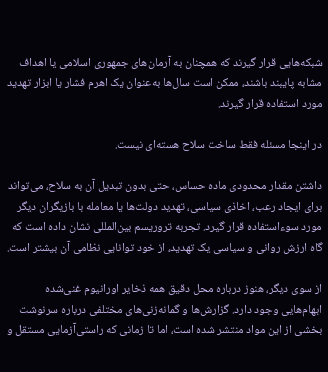شبکه‌هایی قرار گیرند که همچنان به آرمان‌های جمهوری اسلامی یا اهداف مشابه پایبند باشند، ممکن است سال‌ها به‌عنوان یک اهرم فشار یا ابزار تهدید مورد استفاده قرار گیرند.

در اینجا مسئله فقط ساخت سلاح هسته‌ای نیست.

داشتن مقدار محدودی ماده حساس، حتی بدون تبدیل آن به سلاح، می‌تواند برای ایجاد رعب، اخاذی سیاسی، تهدید دولت‌ها یا معامله با بازیگران دیگر مورد سوءاستفاده قرار گیرد. تجربه تروریسم بین‌المللی نشان داده است که گاه ارزش روانی و سیاسی یک تهدید، از خود توانایی نظامی آن بیشتر است.

از سوی دیگر، هنوز درباره محل دقیق همه ذخایر اورانیوم غنی‌شده ابهام‌هایی وجود دارد. گزارش‌ها و گمانه‌زنی‌های مختلفی درباره سرنوشت بخشی از این مواد منتشر شده است، اما تا زمانی که راستی‌آزمایی مستقل و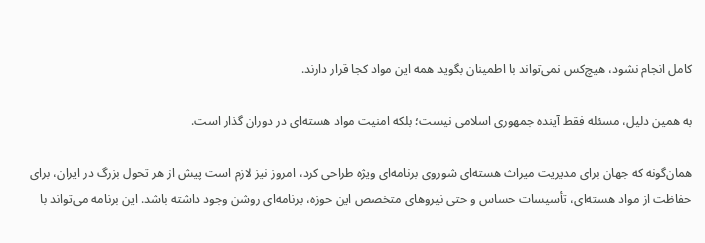کامل انجام نشود، هیچ‌کس نمی‌تواند با اطمینان بگوید همه این مواد کجا قرار دارند.

به همین دلیل، مسئله فقط آینده جمهوری اسلامی نیست؛ بلکه امنیت مواد هسته‌ای در دوران گذار است.

همان‌گونه که جهان برای مدیریت میراث هسته‌ای شوروی برنامه‌ای ویژه طراحی کرد، امروز نیز لازم است پیش از هر تحول بزرگ در ایران، برای حفاظت از مواد هسته‌ای، تأسیسات حساس و حتی نیروهای متخصص این حوزه، برنامه‌ای روشن وجود داشته باشد. این برنامه می‌تواند با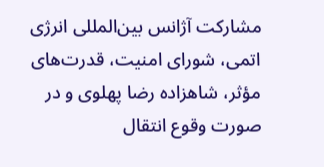مشارکت آژانس بین‌المللی انرژی اتمی، شورای امنیت، قدرت‌های مؤثر، شاهزاده رضا پهلوی و در صورت وقوع انتقال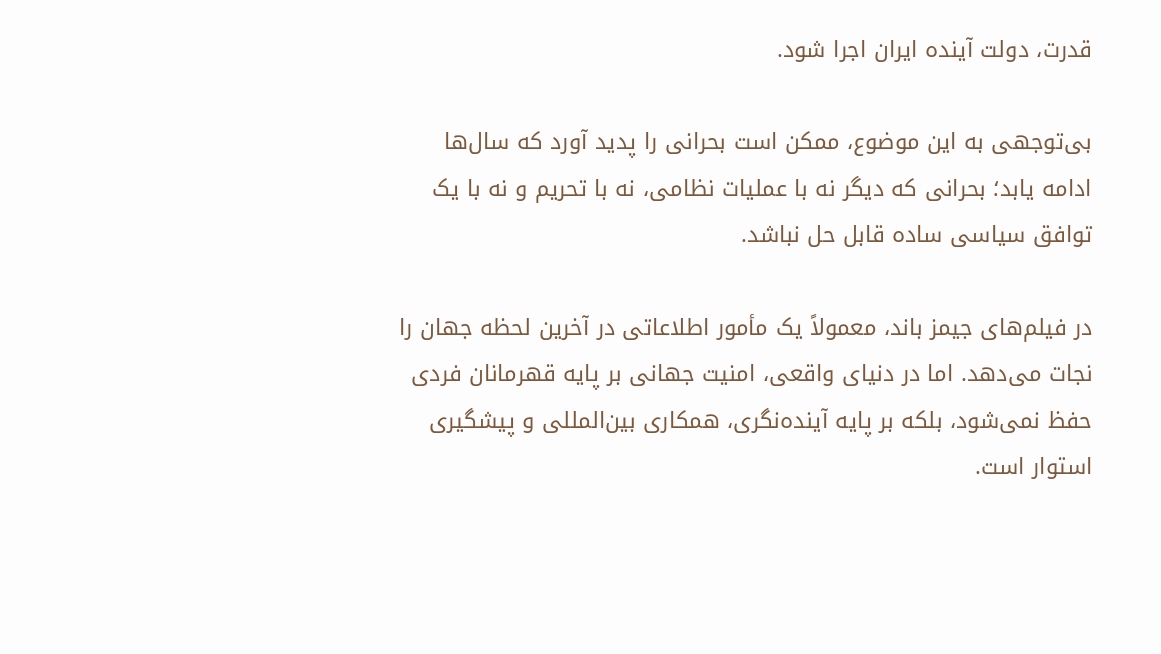قدرت، دولت آینده ایران اجرا شود.

بی‌توجهی به این موضوع، ممکن است بحرانی را پدید آورد که سال‌ها ادامه یابد؛ بحرانی که دیگر نه با عملیات نظامی، نه با تحریم و نه با یک توافق سیاسی ساده قابل حل نباشد.

در فیلم‌های جیمز باند، معمولاً یک مأمور اطلاعاتی در آخرین لحظه جهان را نجات می‌دهد. اما در دنیای واقعی، امنیت جهانی بر پایه قهرمانان فردی حفظ نمی‌شود، بلکه بر پایه آینده‌نگری، همکاری بین‌المللی و پیشگیری استوار است.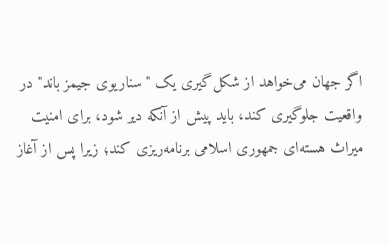اگر جهان می‌خواهد از شکل‌گیری یک "سناریوی جیمز باند" در واقعیت جلوگیری کند، باید پیش از آنکه دیر شود، برای امنیت میراث هسته‌ای جمهوری اسلامی برنامه‌ریزی کند؛ زیرا پس از آغاز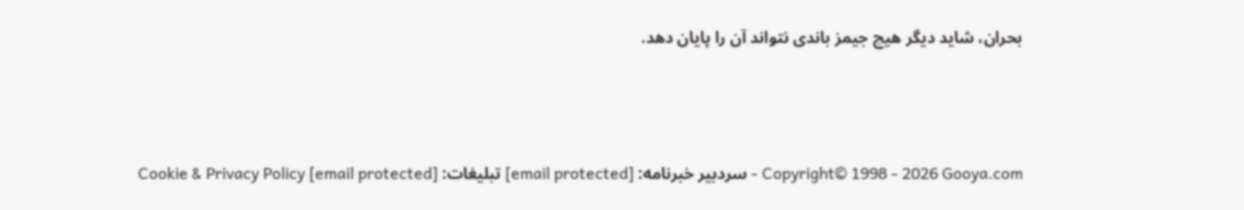بحران، شاید دیگر هیچ جیمز باندی نتواند آن را پایان دهد.



Copyright© 1998 - 2026 Gooya.com - سردبیر خبرنامه: [email protected] تبلیغات: [email protected] Cookie & Privacy Policy